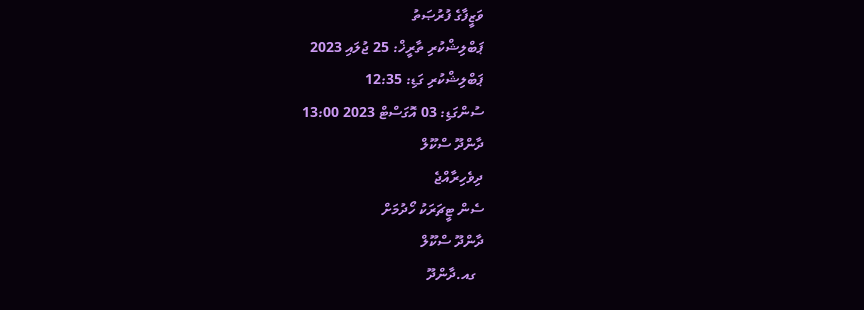ވަޒީފާގެ ފުރުޞަތު
ޕަބްލިޝްކުރި ތާރީޚް: 25 ޖުލައި 2023
ޕަބްލިޝްކުރި ގަޑި: 12:35
ސުންގަޑި: 03 އޮގަސްޓް 2023 13:00
ދާންދޫ ސްކޫލް
ދިވެހިރާއްޖެ
ސެން ޓީޗަރަކު ހޯދުމަށް
ދާންދޫ ސްކޫލް
  ގއ.ދާންދޫ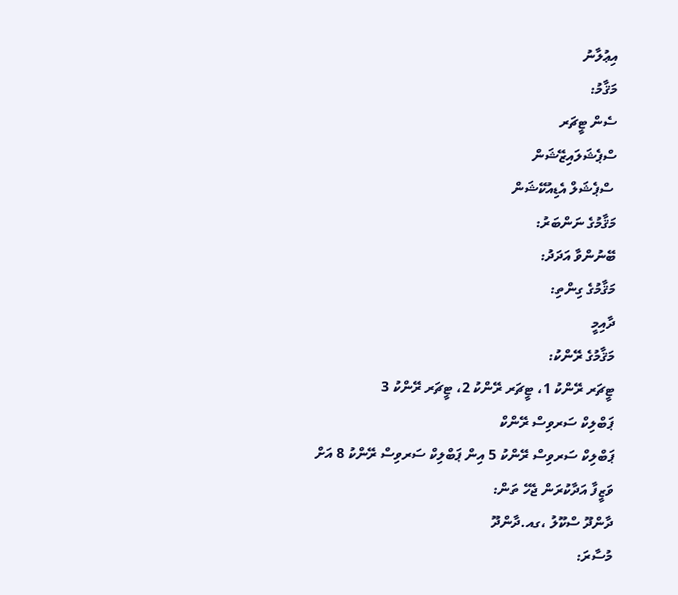އިޢުލާނު
މަޤާމު:
ސެން ޓީޗަރ
ސްޕެޝަލައިޒޭޝަން
 ސްޕެޝަލް އެޑިއުކޭޝަން
މަޤާމުގެ ނަންބަރު:
ބޭނުންވާ އަދަދު:
މަޤާމުގެ ގިންތި:
ދާއިމީ
މަޤާމުގެ ރޭންކު:
ޓީޗަރ ރޭންކު 1، ޓީޗަރ ރޭންކު 2، ޓީޗަރ ރޭންކު 3
ޕަބްލިކް ސަރވިސް ރޭންކް
ޕަބްލިކް ސަރވިސް ރޭންކު 5 އިން ޕަބްލިކް ސަރވިސް ރޭންކު 8 އަށް
ވަޒީފާ އަދާކުރަން ޖެހޭ ތަން:
ދާންދޫ ސްކޫލު ،ގއ.ދާންދޫ
މުސާރަ: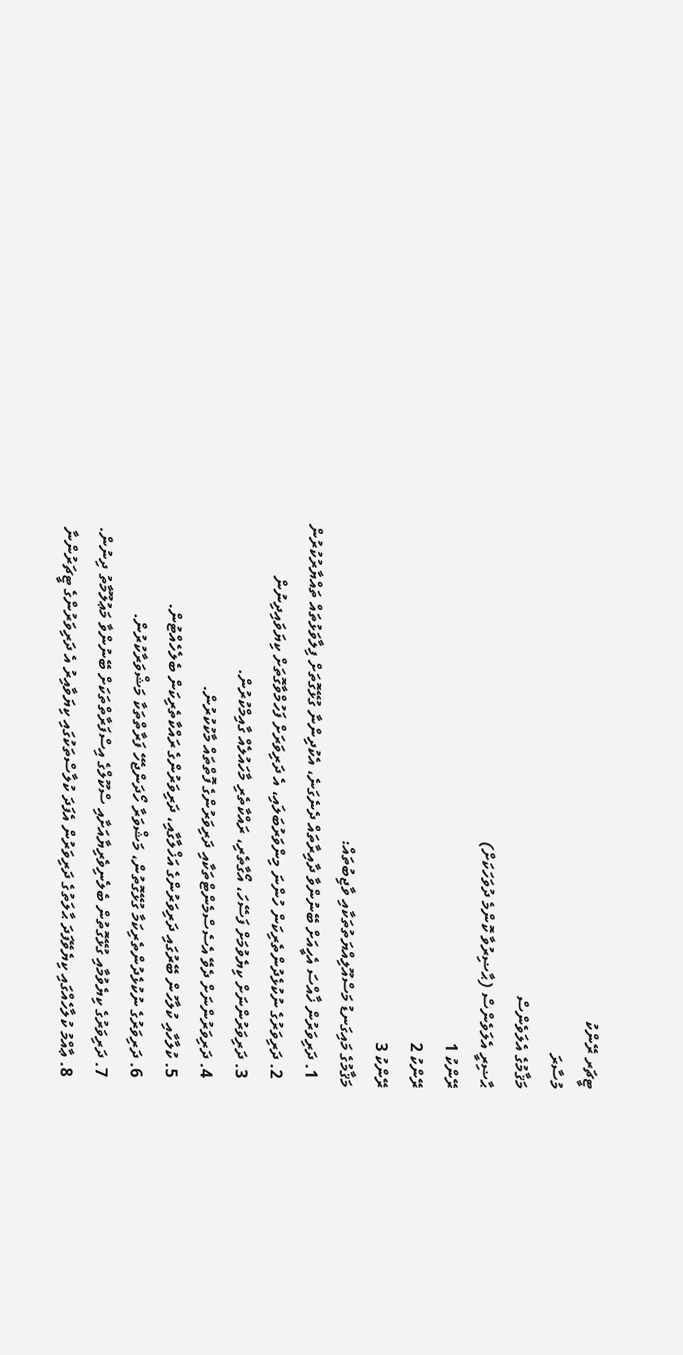ޓީޗަރ ރޭންކު
މުސާރަ
މަޤާމުގެ އެލަވެންސް
ޙާޟިރީ އެލަވެންސް (ޙާޟިރުވާ ކޮންމެ ދުވަހަކަށް)
ރޭންކު 1
ރޭންކު 2
ރޭންކު 3
މަޤާމުގެ މައިގަނޑު މަސްއޫލިއްޔަތުތަކާއި ވާޖިބުތައް:
  1. ދަރިވަރުން ޚާއްސަ އެހީއަށް ބޭނުންވާ ދާއިރާތައް ދެނެގަނެ، އެކުދިންނާ ގުޅޭގޮތަށް ފިލާވަޅުތައް ތައްޔާރުކުރުން
  2. ދަރިވަރުގެ ނުކުޅެދުންތެރިކަން ހުންނަ މިންވަރުބަލައި، އެ ދަރިވަރަށް ފަހުމްވާގޮތަށް ކިޔަވައިދިނުން
  3. ދަރިވަރުންނަށް ކިޔެވުމަށް ފަސޭހަ، އޯގާތެރި، ރައްކާތެރި މާހައުލެއް ގާއިމްކުރުން.
  4. ދަރިވަރުންނަށް ދެވޭ އެސެސްމެންޓްތަކާއި ދަރިވަރުންގެ ފޮތްތައް މާކުކުރުން.
  5. ކުލާހާއި ކުލާހުން ބޭރުގައި ދަރިވަރުންގެ އަޚްލާގާއި، ދަރިވަރުންގެ ރައްކާތެރިކަން ބެލެހެއްޓުން.
  6. ދަރިވަރުގެ ނުކުޅެދުންތެރިކަމާ ގުޅޭގޮތުން، މަޝްވަރާ ހޯދަންޖެހޭ ފަރާތްތަކާ މަޝްވަރާކުރުން.
  7. ދަރިވަރުގެ ކިޔެވުމާއި ގުޅޭގޮތުން ބެލެނިވެރިޔާއަށާއި ސްކޫލްގެ އިސްފަރާތްތަކަށް ބޭނުންވާ މަޢުލޫމާތު ދިނުން.
  8. ޢާއްމު ކުލާހެއްގައި ކިޔެވޭފަދަ ޙާލަތުގެ ދަރިވަރުން އެފަދަ ކުލާސްތަކުގައި ކިޔަވާއިރު އެ ދަރިވަރުންގެ ޓީޗަރުންނާ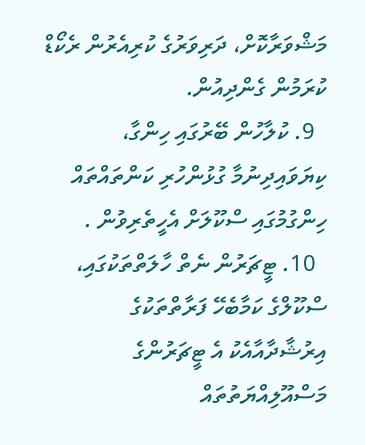މަޝްވަރާކޮށް، ދަރިވަރުގެ ކުރިއެރުން ރެކޯޑް ކުރަމުން ގެންދިއުން.
  9. ކުލާހުން ބޭރުގައި ހިންގާ، ކިޔަވައިދިނުމާ ގުޅުންހުރި ކަންތައްތައް ހިންގުމުގައި ސްކޫލަށް އެހީތެރިވުން .
  10. ޓީޗަރުން ނެތް ހާލަތްތަކުގައި، ސްކޫލްގެ ކަމާބެހޭ ފަރާތްތަކުގެ އިރުޝާދާއާއެކު އެ ޓީޗަރުންގެ މަސްއޫލިއްޔަތުތައް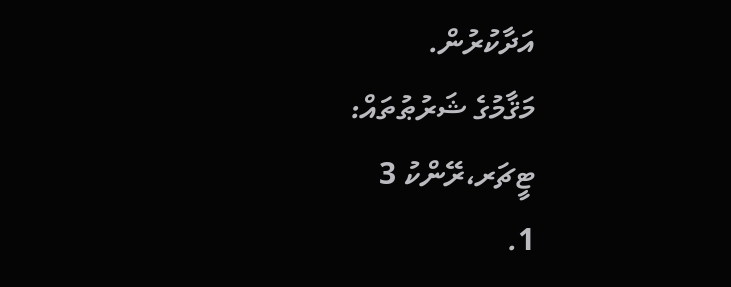އަދާކުރުން.
މަޤާމުގެ ޝަރުޠުތައް:
ޓީޗަރ،ރޭންކު 3
1.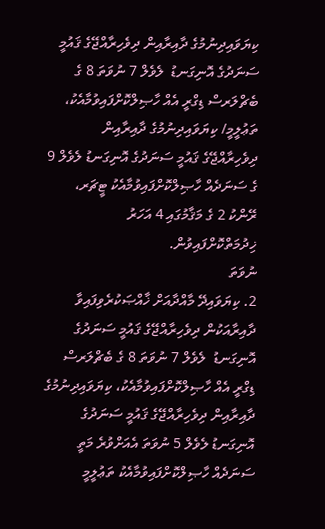ކިޔަވައިދިނުމުގެ ދާއިރާއިން ދިވެހިރާއްޖޭގެ ޤައުމީ ސަނަދުގެ އޮނިގަނޑު  ލެވެލް 7 ނުވަތަ 8 ގެ ބެޗްލަރސް ޑިގްރީ އެއް ހާޞިލްކޮށްފައިވުމާއެކު، ތަޢުލީމީ/ ކިޔަވައިދިނުމުގެ ދާއިރާއިން ދިވެހިރާއްޖޭގެ ޤައުމީ ސަނަދުގެ އޮނިގަނޑު ލެވެލް 9 ގެ ސަނަދެއް ހާޞިލްކޮށްފައިވުމާއެކު ޓީޗަރ، ރޭންކު 2 ގެ މަޤާމުގައި 4 އަހަރު ޚިދުމަތްކޮށްފައިވުން.
ނުވަތަ
2. ކިޔަވައިދޭ މާއްދާއަށް ޚާއްޞަކުރެވިފައިވާ ދާއިރާއަކުން ދިވެހިރާއްޖޭގެ ޤައުމީ ސަނަދުގެ އޮނިގަނޑު  ލެވެލް 7 ނުވަތަ 8 ގެ ބެޗްލަރސް ޑިގްރީ އެއް ހާޞިލްކޮށްފައިވުމާއެކު، ކިޔަވައިދިނުމުގެ  ދާއިރާއިން ދިވެހިރާއްޖޭގެ ޤައުމީ ސަނަދުގެ އޮނިގަނޑު ލެވެލް 5 ނުވަތަ އެއަށްވުރެ މަތީ ސަނަދެއް ހާޞިލްކޮށްފައިވުމާއެކު ތަޢުލީމީ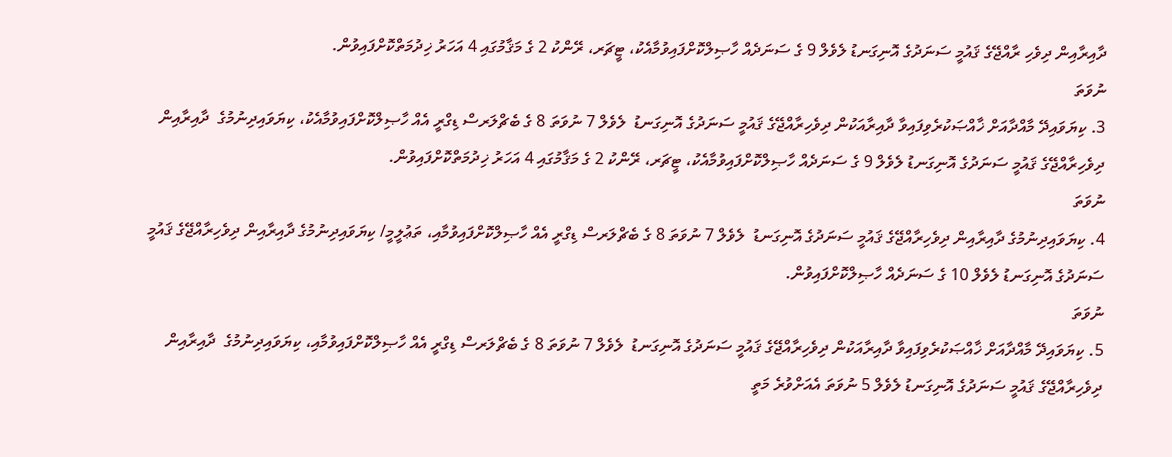ދާއިރާއިން ދިވެހި ރާއްޖޭގެ ޤައުމީ ސަނަދުގެ އޮނިގަނޑު ލެވެލް 9 ގެ ސަނަދެއް ހާޞިލްކޮށްފައިވުމާއެކު، ޓީޗަރ، ރޭންކު 2 ގެ މަޤާމުގައި 4 އަހަރު ޚިދުމަތްކޮށްފައިވުން.
ނުވަތަ
3. ކިޔަވައިދޭ މާއްދާއަށް ޚާއްޞަކުރެވިފައިވާ ދާއިރާއަކުން ދިވެހިރާއްޖޭގެ ޤައުމީ ސަނަދުގެ އޮނިގަނޑު  ލެވެލް 7 ނުވަތަ 8 ގެ ބެޗްލަރސް ޑިގްރީ އެއް ހާޞިލްކޮށްފައިވުމާއެކު، ކިޔަވައިދިނުމުގެ  ދާއިރާއިން ދިވެހިރާއްޖޭގެ ޤައުމީ ސަނަދުގެ އޮނިގަނޑު ލެވެލް 9 ގެ ސަނަދެއް ހާޞިލްކޮށްފައިވުމާއެކު، ޓީޗަރ، ރޭންކު 2 ގެ މަޤާމުގައި 4 އަހަރު ޚިދުމަތްކޮށްފައިވުން.
ނުވަތަ
4. ކިޔަވައިދިނުމުގެ ދާއިރާއިން ދިވެހިރާއްޖޭގެ ޤައުމީ ސަނަދުގެ އޮނިގަނޑު  ލެވެލް 7 ނުވަތަ 8 ގެ ބެޗްލަރސް ޑިގްރީ އެއް ހާޞިލްކޮށްފައިވުމާއި، ތަޢުލީމީ/ ކިޔަވައިދިނުމުގެ ދާއިރާއިން ދިވެހިރާއްޖޭގެ ޤައުމީ ސަނަދުގެ އޮނިގަނޑު ލެވެލް 10 ގެ ސަނަދެއް ހާޞިލްކޮށްފައިވުން.
ނުވަތަ
5. ކިޔަވައިދޭ މާއްދާއަށް ޚާއްޞަކުރެވިފައިވާ ދާއިރާއަކުން ދިވެހިރާއްޖޭގެ ޤައުމީ ސަނަދުގެ އޮނިގަނޑު  ލެވެލް 7 ނުވަތަ 8 ގެ ބެޗްލަރސް ޑިގްރީ އެއް ހާޞިލްކޮށްފައިވުމާއި، ކިޔަވައިދިނުމުގެ  ދާއިރާއިން ދިވެހިރާއްޖޭގެ ޤައުމީ ސަނަދުގެ އޮނިގަނޑު ލެވެލް 5 ނުވަތަ އެއަށްވުރެ މަތީ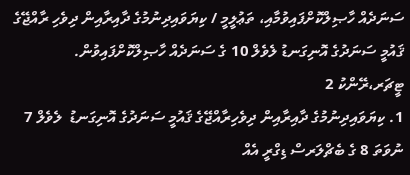ސަނަދެއް ހާޞިލްކޮށްފައިވުމާއި، ތަޢުލީމީ / ކިޔަވައިދިނުމުގެ ދާއިރާއިން ދިވެހި ރާއްޖޭގެ ޤައުމީ ސަނަދުގެ އޮނިގަނޑު ލެވެލް 10 ގެ ސަނަދެއް ހާޞިލްކޮށްފައިވުން.
ޓީޗަރ،ރޭންކު 2
1. ކިޔަވައިދިނުމުގެ ދާއިރާއިން ދިވެހިރާއްޖޭގެ ޤައުމީ ސަނަދުގެ އޮނިގަނޑު  ލެވެލް 7 ނުވަތަ 8 ގެ ބެޗްލަރސް ޑިގްރީ އެއް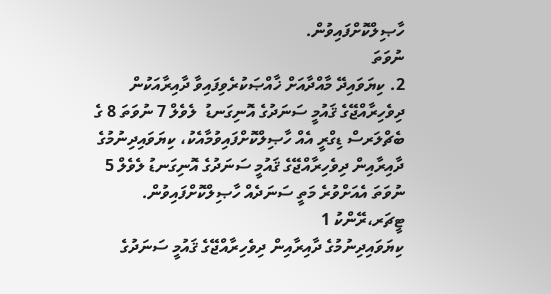ހާޞިލްކޮށްފައިވުން.
ނުވަތަ
2. ކިޔަވައިދޭ މާއްދާއަށް ޚާއްޞަކުރެވިފައިވާ ދާއިރާއަކުން ދިވެހިރާއްޖޭގެ ޤައުމީ ސަނަދުގެ އޮނިގަނޑު  ލެވެލް 7 ނުވަތަ 8 ގެ ބެޗްލަރސް ޑިގްރީ އެއް ހާޞިލްކޮށްފައިވުމާއެކު، ކިޔަވައިދިނުމުގެ  ދާއިރާއިން ދިވެހިރާއްޖޭގެ ޤައުމީ ސަނަދުގެ އޮނިގަނޑު ލެވެލް 5 ނުވަތަ އެއަށްވުރެ މަތީ ސަނަދެއް ހާޞިލްކޮށްފައިވުން.
ޓީޗަރ،ރޭންކު 1
ކިޔަވައިދިނުމުގެ ދާއިރާއިން ދިވެހިރާއްޖޭގެ ޤައުމީ ސަނަދުގެ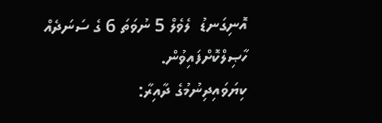އޮނިގަނޑު  ލެވެލް 5 ނުވަތަ 6 ގެ ސަނަދެއް ހާޞިލްކޮށްފައިވުން.
ކިޔަވައިދިނުމުގެ ދާއިރާ: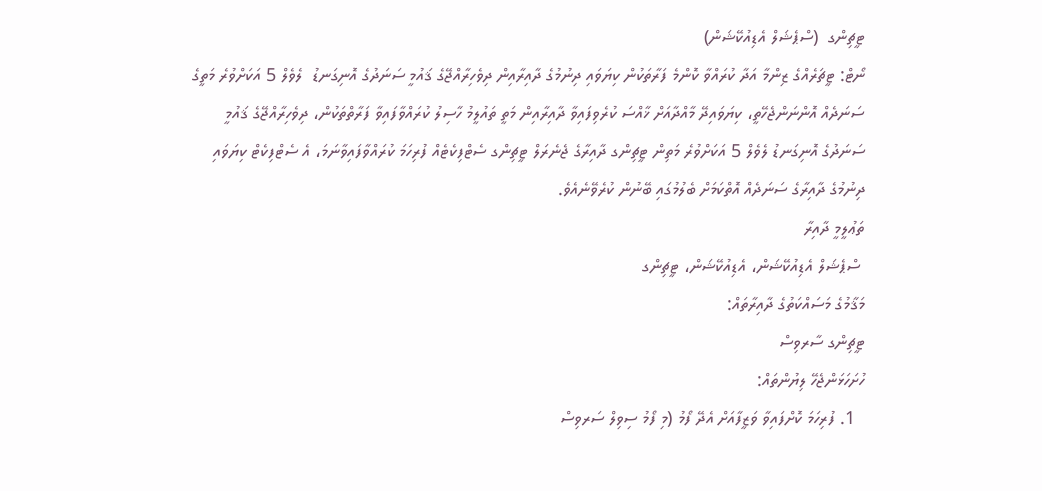ޓީޗިންގ  (ސްޕެޝަލް އެޑިއުކޭޝަން)
ނޯޓް: ޓީޗަރެއްގެ ޒިންމާ އަދާ ކުރައްވާ ކޮންމެ ފަރާތަކުން ކިޔަވައި ދިނުމުގެ ދާއިރާއިން ދިވެހިރާއްޖޭގެ ޤައުމީ ސަނަދުގެ އޮނިގަނޑު  ލެވެލް 5 އަކަށްވުރެ މަތީގެ ސަނަދެއް އޮންނަންޖެހޭތީ، ކިޔަވައިދޭ މާއްދާއަށް ޚާއްސަ ކުރެވިފައިވާ ދާއިރާއިން މަތީ ތައުލީމު ހާސިލު ކުރައްވާފައިވާ ފަރާތްތަކުން، ދިވެހިރާއްޖޭގެ ޤައުމީ ސަނަދުގެ އޮނިގަނޑު ލެވެލް 5 އަކަށްވުރެ މަތިން ޓީޗިންގ ދާއިރާގެ ޖެނެރަލް ޓީޗިންގ ސެޓްފިކެޓެއް ފުރިހަމަ ކުރައްވާފައިވާނަމަ، އެ ސެޓްފިކެޓް ކިޔަވައި ދިނުމުގެ ދާއިރާގެ ސަނަދެއް އޮތްކަމަށް ބެލުމުގައި ބޭނުން ކުރެވޭނެއެވެ.
ތަޢުލީމީ ދާއިރާ
 ސްޕެޝަލް އެޑިއުކޭޝަން، އެޑިއުކޭޝަން، ޓީޗިންގ
މަޤާމުގެ މަސައްކަތުގެ ދާއިރާތައް:
ޓީޗިންގ ސާރވިސް
ހުށަހަޅަންޖެހޭ ލިޔުންތައް:
  1. ފުރިހަމަ ކޮށްފައިވާ ވަޒީފާއަށް އެދޭ ފޯމު (މި ފޯމު ސިވިލް ސަރވިސް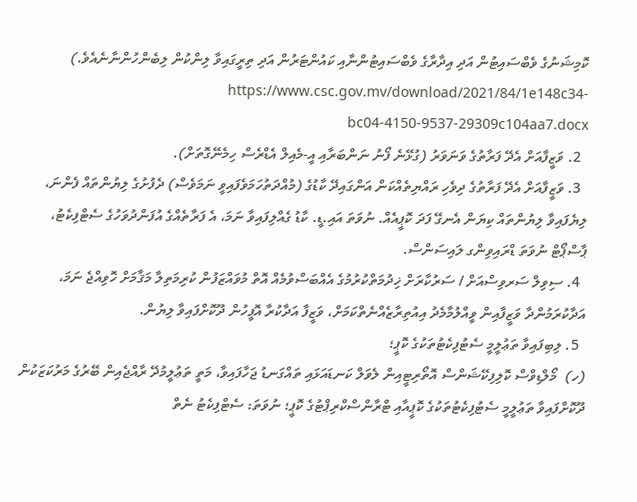ކޮމިޝަނުގެ ވެބްސައިޓުން އަދި އިދާރާގެ ވެބްސައިޓުންނާއި ކައުންޓަރުން އަދި ތިރީގައިވާ ލިންކުން ލިބެންހުންނާނެއެވެ.)  https://www.csc.gov.mv/download/2021/84/1e148c34-bc04-4150-9537-29309c104aa7.docx
  2. ވަޒީފާއަށް އެދޭ ފަރާތުގެ ވަނަވަރު (ގުޅޭނެ ފޯނު ނަންބަރާއި އީ-މެއިލް އެޑްރެސް ހިމެނޭގޮތަށް).
  3. ވަޒީފާއަށް އެދޭ ފަރާތުގެ ދިވެހި ރައްޔިތެއްކަން އަންގައިދޭ ކާޑުގެ (މުއްދަތުހަމަވެފައިވީ ނަމަވެސް) ދެފުށުގެ ލިޔުންތައް ފެންނަ، ލިޔެފައިވާ ލިޔުންތައް ކިޔަން އެނގޭ ފަދަ ކޮޕީއެއް. ނުވަތަ އައި.ޑީ. ކާޑު ގެއްލިފައިވާ ނަމަ، އެ ފަރާތެއްގެ އުފަންދުވަހުގެ ސެޓްފިކެޓު، ޕާސްޕޯޓް ނުވަތަ ޑްރައިވިންގ ލައިސަންސް.
  4. ސިވިލް ސަރވިސްއަށް / ސަރުކާރަށް ޚިދުމަތްކުރުމުގެ އެއްބަސްވުމެއް އޮތް މުވައްޒަފުން ކުރިމަތިލާ މަޤާމަށް ހޮވިއްޖެ ނަމަ، އަދާކުރަމުންދާ ވަޒީފާއިން ވީއްލުމާމެދު އިއުތިރާޒެއްނެތްކަމަށް، ވަޒީފާ އަދާކުރާ އޮފީހުން ދޫކޮށްފައިވާ ލިޔުން.
  5. ލިބިފައިވާ ތަޢުލީމީ ސެޓުފިކެޓުތަކުގެ ކޮޕީ؛
(ހ)  މޯލްޑިވްސް ކޮލިފިކޭޝަންސް އޮތޯރިޓީއިން ލެވަލް ކަނޑައަޅައި ތައްގަނޑު ޖަހާފައިވާ، މަތީ ތަޢުލީމުދޭ ރާއްޖެއިން ބޭރުގެ މަރުކަޒަކުން ދޫކޮށްފައިވާ ތަޢުލީމީ ސެޓުފިކެޓުތަކުގެ ކޮޕީއާއި ޓްރާންސްކްރިޕްޓުގެ ކޮޕީ؛ ނުވަތަ: ސެޓްފިކެޓު ނެތް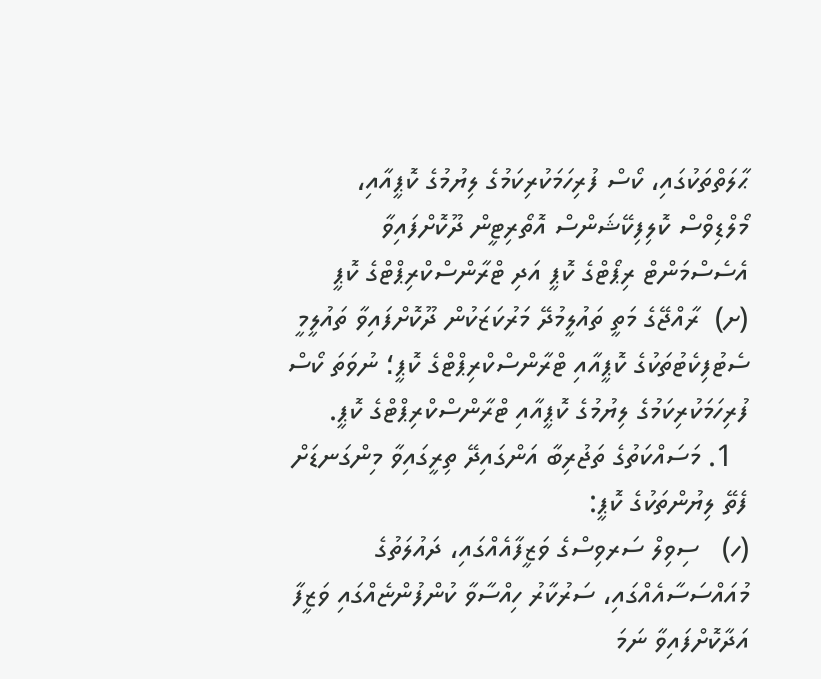ޙާލަތްތަކުގައި، ކޯސް ފުރިހަމަކުރިކަމުގެ ލިޔުމުގެ ކޮޕީއާއި، މޯލްޑިވްސް ކޮލިފިކޭޝަންސް އޮތޯރިޓީން ދޫކޮށްފައިވާ އެސެސްމަންޓް ރިޕޯޓްގެ ކޮޕީ އަދި ޓްރާންސްކްރިޕްޓްގެ ކޮޕީ
(ށ)  ރާއްޖޭގެ މަތީ ތައުލީމުދޭ މަރުކަޒަކުން ދޫކޮށްފައިވާ ތައުލީމީ ސެޓުފިކެޓުތަކުގެ ކޮޕީއާއި ޓްރާންސްކްރިޕްޓްގެ ކޮޕީ؛ ނުވަތަ ކޯސް ފުރިހަމަކުރިކަމުގެ ލިޔުމުގެ ކޮޕީއާއި ޓްރާންސްކްރިޕްޓްގެ ކޮޕީ.
  1. މަސައްކަތުގެ ތަޖުރިބާ އަންގައިދޭ ތިރީގައިވާ މިންގަނޑަށް ފެތޭ ލިޔުންތަކުގެ ކޮޕީ:
(ހ)   ސިވިލް ސަރވިސްގެ ވަޒީފާއެއްގައި، ދައުލަތުގެ މުއައްސަސާއެއްގައި، ސަރުކާރު ހިއްސާވާ ކުންފުންޏެއްގައި ވަޒީފާ އަދާކޮށްފައިވާ ނަމަ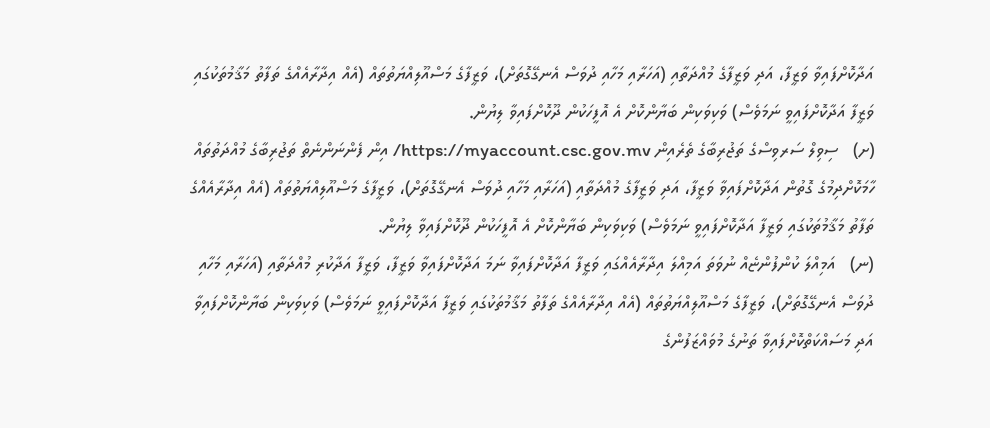އަދާކޮށްފައިވާ ވަޒީފާ، އަދި ވަޒީފާގެ މުއްދަތާއި (އަހަރާއި މަހާއި ދުވަސް އެނގޭގޮތަށް)، ވަޒީފާގެ މަސްއޫލިއްޔަތުތައް (އެއް އިދާރާއެއްގެ ތަފާތު މަޤާމުތަކުގައި ވަޒީފާ އަދާކޮށްފައިވީ ނަމަވެސް) ވަކިވަކިން ބަޔާންކޮށް އެ އޮފީހަކުން ދޫކޮށްފައިވާ ލިޔުން.
(ށ)   ސިވިލް ސަރވިސްގެ ތަޖުރިބާގެ ތެރެއިން https://myaccount.csc.gov.mv/ އިން ފެންނަންނެތް ތަޖުރިބާގެ މުއްދަތުތައް ހާމަކޮށްދިމުގެ ގޮތުން އަދާކޮށްފައިވާ ވަޒީފާ، އަދި ވަޒީފާގެ މުއްދަތާއި (އަހަރާއި މަހާއި ދުވަސް އެނގޭގޮތަށް)، ވަޒީފާގެ މަސްއޫލިއްޔަތުތައް (އެއް އިދާރާއެއްގެ ތަފާތު މަޤާމުތަކުގައި ވަޒީފާ އަދާކޮށްފައިވީ ނަމަވެސް) ވަކިވަކިން ބަޔާންކޮށް އެ އޮފީހަކުން ދޫކޮށްފައިވާ ލިޔުން.
(ނ)   އަމިއްލަ ކުންފުންޏެއް ނުވަތަ އަމިއްލަ އިދާރާއެއްގައި ވަޒީފާ އަދާކޮށްފައިވާ ނަމަ އަދާކޮށްފައިވާ ވަޒީފާ، ވަޒީފާ އަދާކުރި މުއްދަތާއި (އަހަރާއި މަހާއި ދުވަސް އެނގޭގޮތަށް)، ވަޒީފާގެ މަސްއޫލިއްޔަތުތައް (އެއް އިދާރާއެއްގެ ތަފާތު މަޤާމުތަކުގައި ވަޒީފާ އަދާކޮށްފައިވީ ނަމަވެސް) ވަކިވަކިން ބަޔާންކޮށްފައިވާ އަދި މަސައްކަތްކޮށްފައިވާ ތަނުގެ މުވައްޒަފުންގެ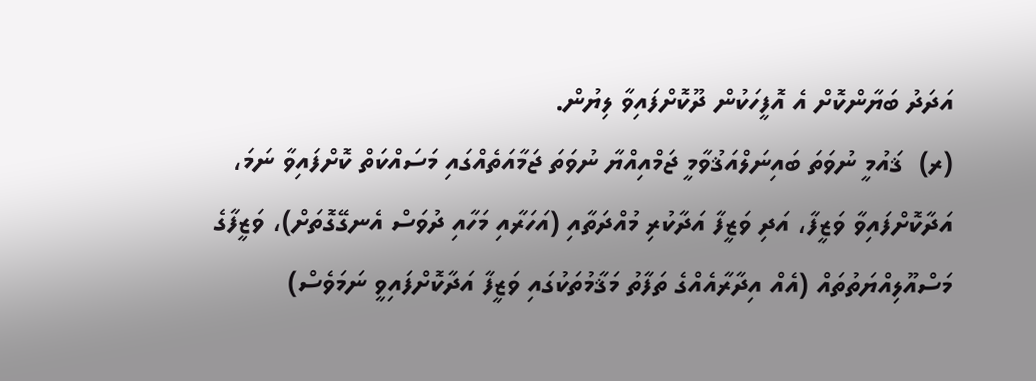އަދަދު ބަޔާންކޮށް އެ އޮފީހަކުން ދޫކޮށްފައިވާ ލިޔުން.
(ރ)  ޤައުމީ ނުވަތަ ބައިނަލްއަޤުވާމީ ޖަމްއިއްޔާ ނުވަތަ ޖަމާއަތެއްގައި މަސައްކަތް ކޮށްފައިވާ ނަމަ، އަދާކޮށްފައިވާ ވަޒީފާ، އަދި ވަޒީފާ އަދާކުރި މުއްދަތާއި (އަހަރާއި މަހާއި ދުވަސް އެނގޭގޮތަށް)، ވަޒީފާގެ މަސްއޫލިއްޔަތުތައް (އެއް އިދާރާއެއްގެ ތަފާތު މަޤާމުތަކުގައި ވަޒީފާ އަދާކޮށްފައިވީ ނަމަވެސް)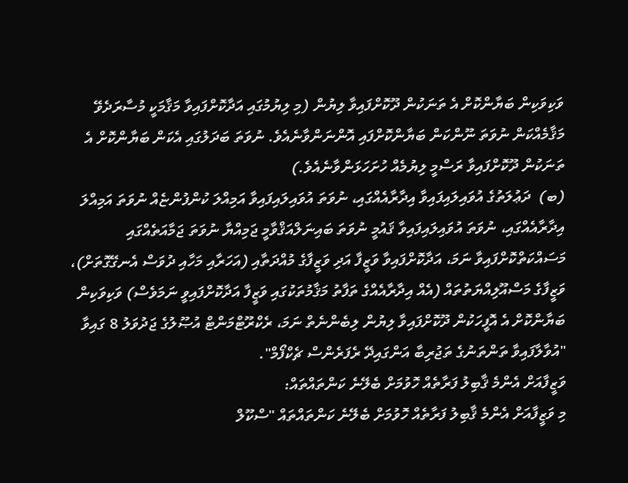ވަކިވަކިން ބަޔާންކޮށް އެ ތަނަކުން ދޫކޮށްފައިވާ ލިޔުން (މި ލިޔުމުގައި އަދާކޮށްފައިވާ މަޤާމަކީ މުސާރަދެވޭ މަޤާމެއްކަން ނުވަތަ ނޫންކަން ބަޔާންކޮށްފައި އޮންނަންވާނެއެވެ. ނުވަތަ ބަދަލުގައި އެކަން ބަޔާންކޮށް އެ ތަނަކުން ދޫކޮށްފައިވާ ރަސްމީ ލިޔުމެއް ހުށަހަޅަންވާނެއެވެ.)
(ބ)  ދަޢުލަތުގެ އުވައިލައިފައިވާ އިދާރާއެއްގައި، ނުވަތަ އުވައިލައިފައިވާ އަމިއްލަ ކުންފުންޏެއް ނުވަތަ އަމިއްލަ އިދާރާއެއްގައި، ނުވަތަ އުވައިލައިފައިވާ ޤައުމީ ނުވަތަ ބައިނަލްއަޤްވާމީ ޖަމިއްޔާ ނުވަތަ ޖަމާއަތެއްގައި މަސައްކަތްކޮށްފައިވާ ނަމަ، އަދާކޮށްފައިވާ ވަޒީފާ އަދި ވަޒީފާގެ މުއްދަތާއި (އަހަރާއި މަހާއި ދުވަސް އެނގޭގޮތަށް)، ވަޒީފާގެ މަސްއޫލިއްޔަތުތައް (އެއް އިދާރާއެއްގެ ތަފާތު މަޤާމުތަކުގައި ވަޒީފާ އަދާކޮށްފައިވީ ނަމަވެސް) ވަކިވަކިން ބަޔާންކޮށް އެ އޮފީހަކުން ދޫކޮށްފައިވާ ލިޔުން ލިބެންނެތް ނަމަ، ރެކްރޫޓްމަންޓް އުޞޫލުގެ ޖަދުވަލު 8 ގައިވާ "އުވާލާފައިވާ ތަންތަނުގެ ތަޖުރިބާ އަންގައިދޭ ރެފަރެންސް ޗެކްފޯމް".
ވަޒީފާއަށް އެންމެ ޤާބިލު ފަރާތެއް ހޮވުމަށް ބެލޭނެ ކަންތައްތައް:
މި ވަޒީފާއަށް އެންމެ ޤާބިލު ފަރާތެއް ހޮވުމަށް ބެލޭނެ ކަންތައްތައް "ސްކޫލް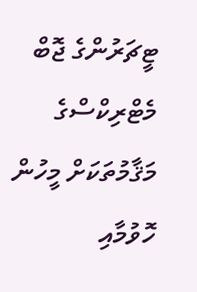ޓީޗަރުންގެ ޖޮބް މެޓްރިކްސްގެ މަޤާމުތަކަށް މީހުން ހޮވުމާއި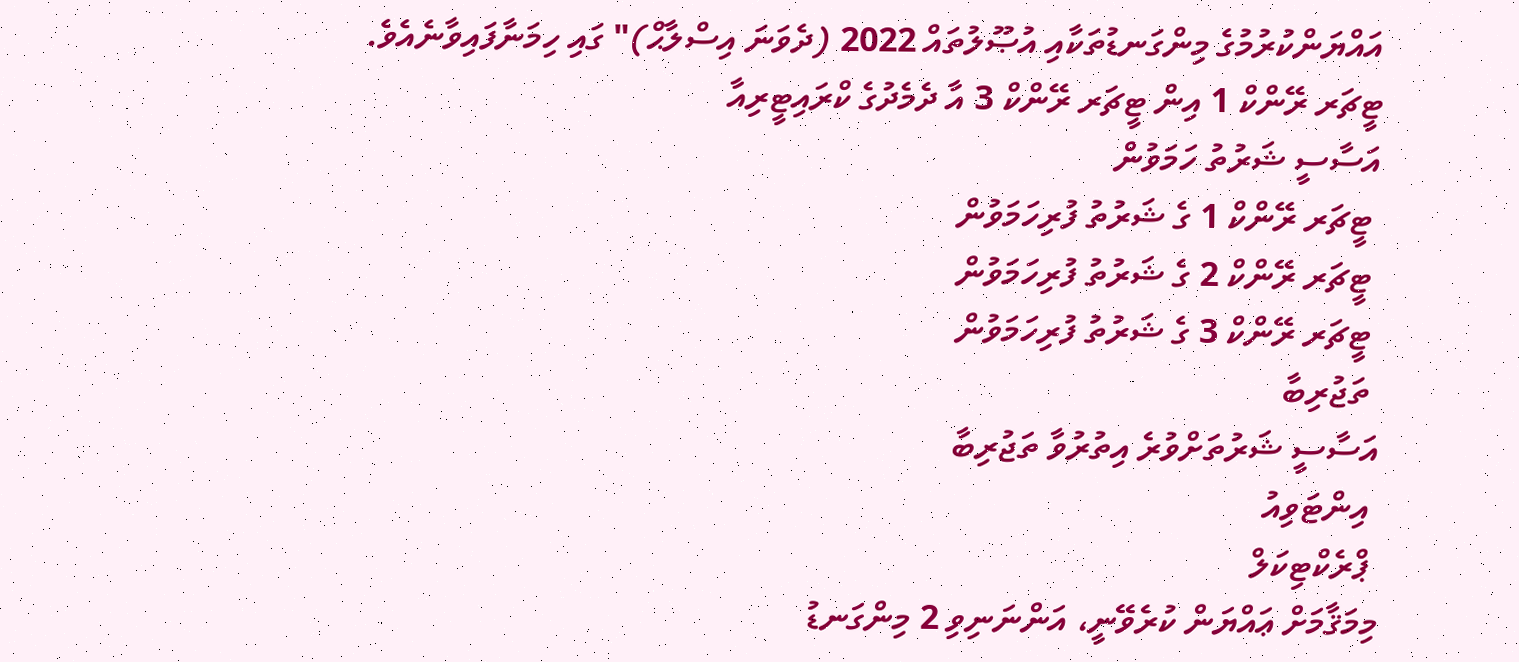އައްޔަންކުރުމުގެ މިންގަނޑުތަކާއި އުޞޫލުތައް 2022 (ދެވަނަ އިސްލާޙް)" ގައި ހިމަނާފައިވާނެއެވެ.
ޓީޗަރ ރޭންކް 1 އިން ޓީޗަރ ރޭންކް 3 އާ ދެމެދުގެ ކްރައިޓީރިއާ
އަސާސީ ޝަރުތު ހަމަވުން
 ޓީޗަރ ރޭންކް 1 ގެ ޝަރުތު ފުރިހަމަވުން
 ޓީޗަރ ރޭންކް 2 ގެ ޝަރުތު ފުރިހަމަވުން
 ޓީޗަރ ރޭންކް 3 ގެ ޝަރުތު ފުރިހަމަވުން
 ތަޖުރިބާ
އަސާސީ ޝަރުތަށްވުރެ އިތުރުވާ ތަޖުރިބާ
 އިންޓަވިއު
 ޕްރެކްޓިކަލް
މިމަޤާމަށް ޢައްޔަން ކުރެވޭނީ، އަންނަނިވި 2 މިންގަނޑު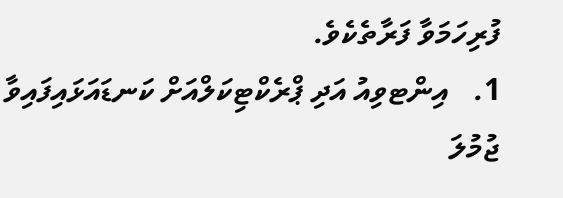ފުރިހަމަވާ ފަރާތެކެވެ.
1.   އިންޓވިއު އަދި ޕްރެކްޓިކަލްއަށް ކަނޑައަޅައިފައިވާ ޖުމުލަ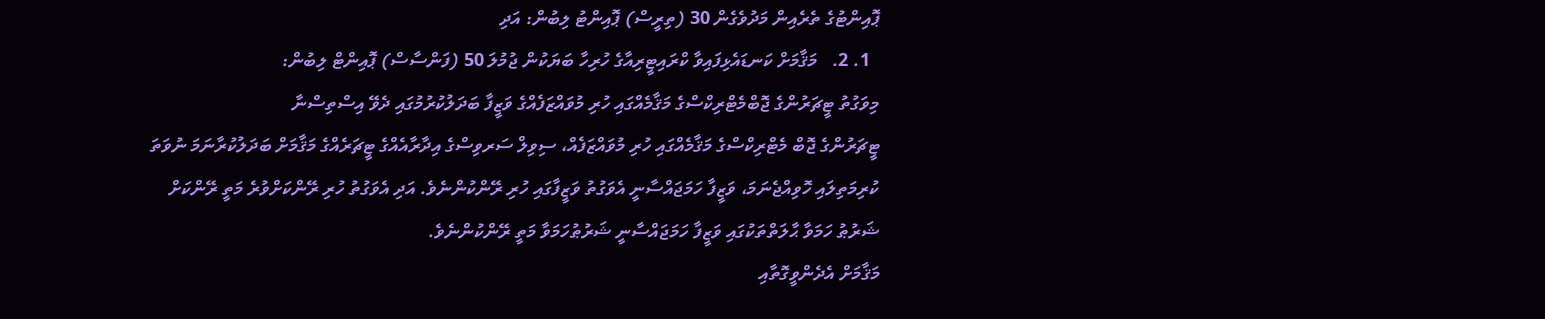ޕޮއިންޓުގެ ތެރެއިން މަދުވެގެން 30 (ތިރީސް) ޕޮއިންޓު ލިބުން: އަދި
  1. 2.   މަޤާމަށް ކަނޑައެޅިފައިވާ ކްރައިޓީރިއާގެ ހުރިހާ ބަޔަކުން ޖުމުލަ 50 (ފަންސާސް) ޕޮއިންޓް ލިބުން:
މިވަގުތު ޓީޗަރުންގެ ޖޮބްމެޓްރިކްސްގެ މަޤާމެއްގައި ހުރި މުވައްޒަފެއްގެ ވަޒީފާ ބަދަލުކުރުމުގައި ދެވޭ އިސްތިސްނާ
ޓީޗަރުންގެ ޖޮބް މެޓްރިކްސްގެ މަޤާމެއްގައި ހުރި މުވައްޒަފެއް، ސިވިލް ސަރވިސްގެ އިދާރާއެއްގެ ޓީޗަރެއްގެ މަޤާމަށް ބަދަލުކުރާނަމަ ނުވަތަ ކުރިމަތިލައި ހޮވިއްޖެނަމަ، ވަޒީފާ ހަމަޖައްސާނީ އެވަގުތު ވަޒީފާގައި ހުރި ރޭންކުންނެވެ. އަދި އެވަގުތު ހުރި ރޭންކަށްވުރެ މަތީ ރޭންކަށް ޝަރުޠު ހަމަވާ ޙާލަތްތަކުގައި ވަޒީފާ ހަމަޖައްސާނީ ޝަރުޠުހަމަވާ މަތީ ރޭންކުންނެވެ.
މަޤާމަށް އެދެންވީގޮތާއި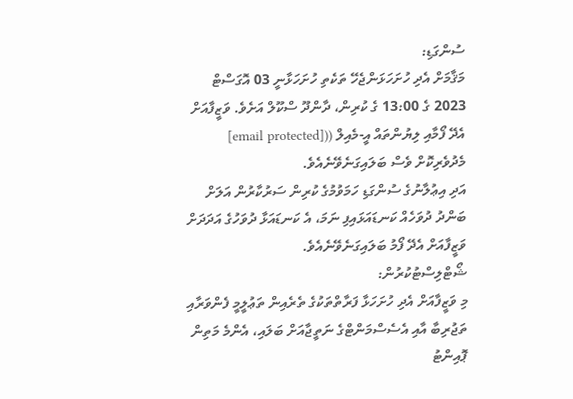ސުންގަޑި:
މަޤާމަށް އެދި ހުށަހަޅަންޖެހޭ ތަކެތި ހުށަހަޅާނީ 03 އޮގަސްޓް 2023 ގެ 13:00 ގެ ކުރިން، ދާންދޫ ސްކޫލް އަށެވެ. ވަޒީފާއަށް އެދޭ ފޯމާއި ލިޔުންތައް އީ-މެއިލް (([email protected] މެދުވެރިކޮށް ވެސް ބަލައިގަނެވޭނެއެވެ.
އަދި އިޢުލާނުގެ ސުންގަޑި ހަމަވުމުގެ ކުރިން ސަރުކާރުން އަލަށް ބަންދު ދުވަހެއް ކަނޑައަޅައިފި ނަމަ، އެ ކަނޑައަޅާ ދުވަހުގެ އަދަދަށް ވަޒީފާއަށް އެދޭ ފޯމު ބަލައިގަނެވޭނެއެވެ.
ޝޯޓްލިސްޓުކުރުން:
މި ވަޒީފާއަށް އެދި ހުށަހަޅާ ފަރާތްތަކުގެ ތެރެއިން ތަޢުލީމީ ފެންވަރާއި ތަޖުރިބާ އާއި އެސެސްމަންޓްގެ ނަތީޖާއަށް ބަލައި، އެންމެ މަތިން ޕޮއިންޓު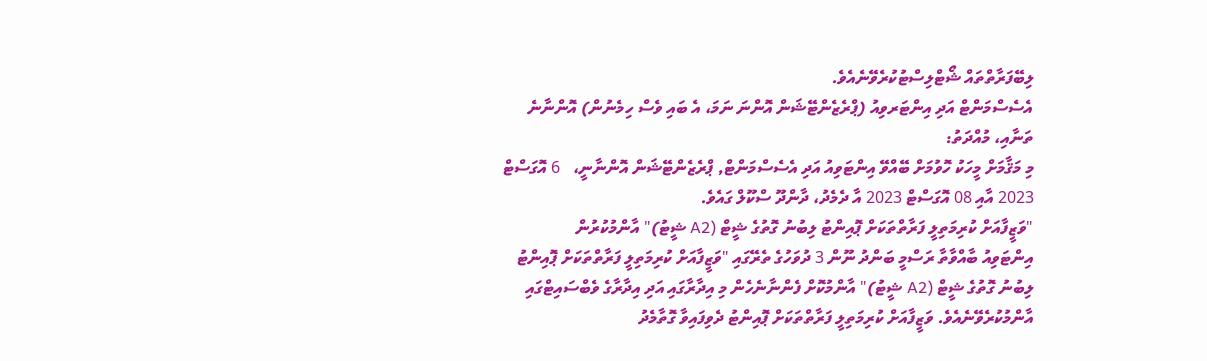ލިބޭފަރާތްތައް ޝޯޓްލިސްޓުކުރެވޭނެއެވެ.
އެސެސްމަންޓް އަދި އިންޓަރވިއު (ޕްރެޒެންޓޭޝަން އޮންނަ ނަމަ، އެ ބައި ވެސް ހިމެނުން) އޮންނާނެ ތަނާއި، މުއްދަތު:
މި މަޤާމަށް މީހަކު ހޮވުމަށް ބޭއްވޭ އިންޓަވިއު އަދި އެސެސްމަންޓް, ޕްރެޒެންޓޭޝަން އޮންނާނީ،   6 އޮގަސްޓް 2023 އާއި 08 އޮގަސްޓް 2023 އާ ދެމެދު، ދާންދޫ ސްކޫލް ގައެވެ.
"ވަޒީފާއަށް ކުރިމަތިލީ ފަރާތްތަކަށް ޕޮއިންޓު ލިބުނު ގޮތުގެ ޝީޓް (A2 ޝީޓު)" އާންމުކުރުން
އިންޓަވިއު ބާއްވާތާ ރަސްމީ ބަންދު ނޫން 3 ދުވަހުގެ ތެރޭގައި "ވަޒީފާއަށް ކުރިމަތިލީ ފަރާތްތަކަށް ޕޮއިންޓު ލިބުނު ގޮތުގެ ޝީޓް (A2 ޝީޓު)" އާންމުކޮށް ފެންނާނެހެން މި އިދާރާގައި އަދި އިދާރާގެ ވެބްސައިޓްގައި އާންމުކުރެވޭނެއެވެ. ވަޒީފާއަށް ކުރިމަތިލީ ފަރާތްތަކަށް ޕޮއިންޓު ދެވިފައިވާ ގޮތާމެދު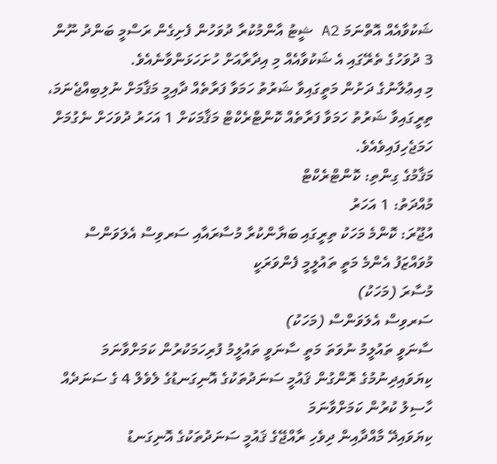ޝަކުވާއެއް އޮތްނަމަ A2 ޝީޓު އާންމުކުރާ ދުވަހުން ފެށިގެން ރަސްމީ ބަންދު ނޫން 3 ދުވަހުގެ ތެރޭގައި އެ ޝަކުވާއެއް މި އިދާރާއަށް ހުށަހަޅަންވާނެއެވެ.
މި އިޢުލާނުގެ ދަށުން މަތީގައިވާ ޝަރުތު ހަމަވާ ފަރާތެއް ދާއިމީ މަޤާމަށް ނުލިބިއްޖެނަމަ، ތިރީގައިވާ ޝަރުތު ހަމަވާ ފަރާތެއް ކޮންޓްރެކްޓް މަޤާމަކަށް 1 އަހަރު ދުވަހަށް ނެގުމަށް ހަމަޖެހިފައިވެއެވެ.
މަޤާމުގެ ގިންތި: ކޮންޓްރެކްޓް
މުއްދަތު: 1 އަހަރު
އުޖޫރަ: ކޮންމެ މަހަކު ތިރީގައި ބަޔާންކުރާ މުސާރައާއި ސަރވިސް އެލަވަންސް
މުވައްޒަފު އެންމެ މަތީ ތައުލީމީ ފެންވަރަކީ
މުސާރަ (މަހަކު)
ސަރވިސް އެލަވަންސް (މަހަކު)
ސާނަވީ ތައުލީމު ނުވަތަ މަތީ ސާނަވީ ތައުލީމު ފުރިހަމަކުރުން ކަމަށްވާނަމަ
ކިޔަވައިދިނުމުގެ ރޮންގުން ޤައުމީ ސަނަދުތަކުގެ އޮނިގަނޑުގެ ލެވެލް 4 ގެ ސަނަދެއް ހާސިލު ކުރުން ކަމަށްވާނަމަ
ކިޔަވައިދޭ މާއްދާއިން ދިވެހި ރާއްޖޭގެ ޤައުމީ ސަނަދުތަކުގެ އޮނިގަނޑު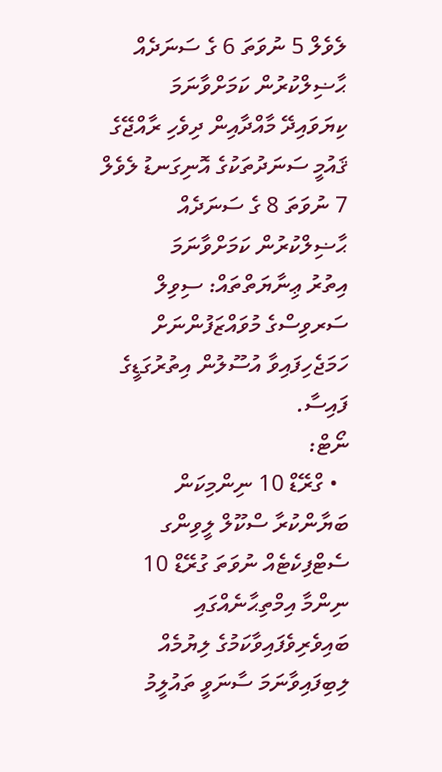ލެވެލް 5 ނުވަތަ 6 ގެ ސަނަދެއް ޙާޟިލްކުރުން ކަމަށްވާނަމަ
ކިޔަވައިދޭ މާއްދާއިން ދިވެހި ރާއްޖޭގެ ޤައުމީ ސަނަދުތަކުގެ އޮނިގަނޑު ލެވެލް 7 ނުވަތަ 8 ގެ ސަނަދެއް ޙާޟިލްކުރުން ކަމަށްވާނަމަ
އިތުރު ޢިނާޔަތްތައް: ސިވިލް ސަރވިސްގެ މުވައްޒަފުންނަށް ހަމަޖެހިފައިވާ އުސޫލުން އިތުރުގަޑީގެ ފައިސާ.
ނޯޓް:
  • ގްރޭޑް 10 ނިންމިކަން ބަޔާންކުރާ ސްކޫލް ލީވިންގ ސެޓްފިކެޓެއް ނުވަތަ ގުރޭޑް 10 ނިންމާ އިމްތިޙާނެއްގައި ބައިވެރިވެފައިވާކަމުގެ ލިޔުމެއް ލިބިފައިވާނަމަ ސާނަވީ ތައުލީމު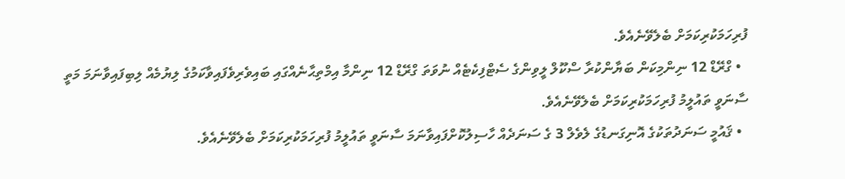ފުރިހަމަކުރިކަމަށް ބެލެވޭނެއެވެ.
  • ގްރޭޑް 12 ނިންމިކަން ބަޔާންކުރާ ސްކޫލް ލީވިންގެ ސެޓްފިކެޓެއް ނުވަތަ ގްރޭޑް 12 ނިންމާ އިމްތިޙާނެއްގައި ބައިވެރިވެފައިވާކަމުގެ ލިޔުމެއް ލިބިފައިވާނަމަ މަތީ ސާނަވީ ތައުލީމު ފުރިހަމަކުރިކަމަށް ބެލެވޭނެއެވެ.
  • ޤައުމީ ސަނަދުތަކުގެ އޮނިގަނޑުގެ ލެވެލް 3 ގެ ސަނަދެއް ހާސިލުކޮށްފައިވާނަމަ ސާނަވީ ތައުލީމު ފުރިހަމަކުރިކަމަށް ބެލެވޭނެއެވެ.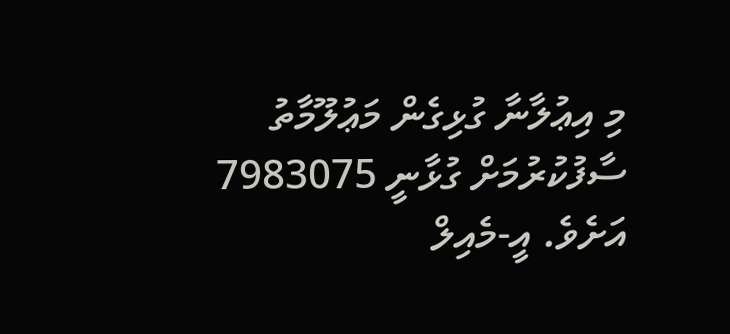މި އިޢުލާނާ ގުޅިގެން މަޢުލޫމާތު ސާފުކުރުމަށް ގުޅާނީ 7983075 އަށެވެ. އީ-މެއިލް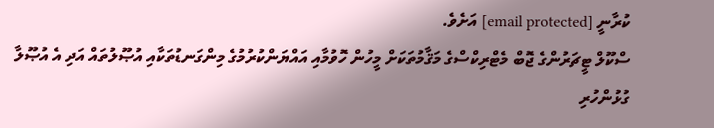ކުރާނީ [email protected] އަށެވެ.
ސްކޫލް ޓީޗަރުންގެ ޖޮބް މެޓްރިކްސްގެ މަޤާމުތަކަށް މީހުން ހޮވުމާއި އައްޔަންކުރުމުގެ މިންގަނޑުތަކާއި އުޞޫލުތައް އަދި އެ އުޞޫލާ ގުޅުންހުރި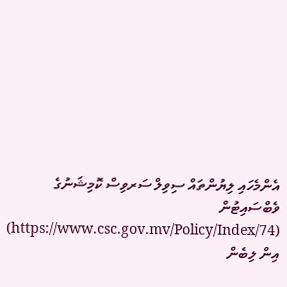އެންމެހައި ލިޔުންތައް ސިވިލް ސަރވިސް ކޮމިޝަނުގެ ވެބްސައިޓުން (https://www.csc.gov.mv/Policy/Index/74) އިން ލިބެން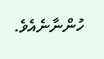ހުންނާނެއެވެ.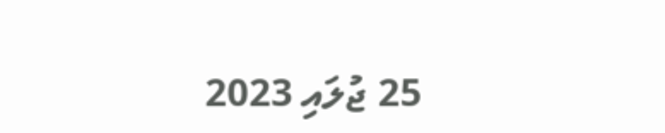25 ޖުލައި 2023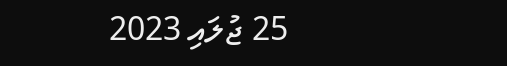25 ޖުލައި 2023